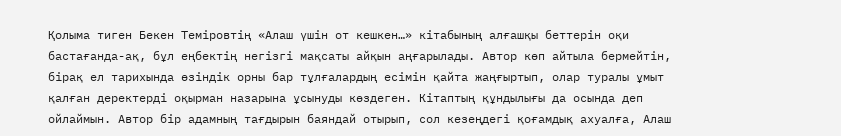Қолыма тиген Бекен Теміровтің «Алаш үшін от кешкен…» кітабының алғашқы беттерін оқи бастағанда-ақ, бұл еңбектің негізгі мақсаты айқын аңғарылады. Автор көп айтыла бермейтін, бірақ ел тарихында өзіндік орны бар тұлғалардың есімін қайта жаңғыртып, олар туралы ұмыт қалған деректерді оқырман назарына ұсынуды көздеген. Кітаптың құндылығы да осында деп ойлаймын. Автор бір адамның тағдырын баяндай отырып, сол кезеңдегі қоғамдық ахуалға, Алаш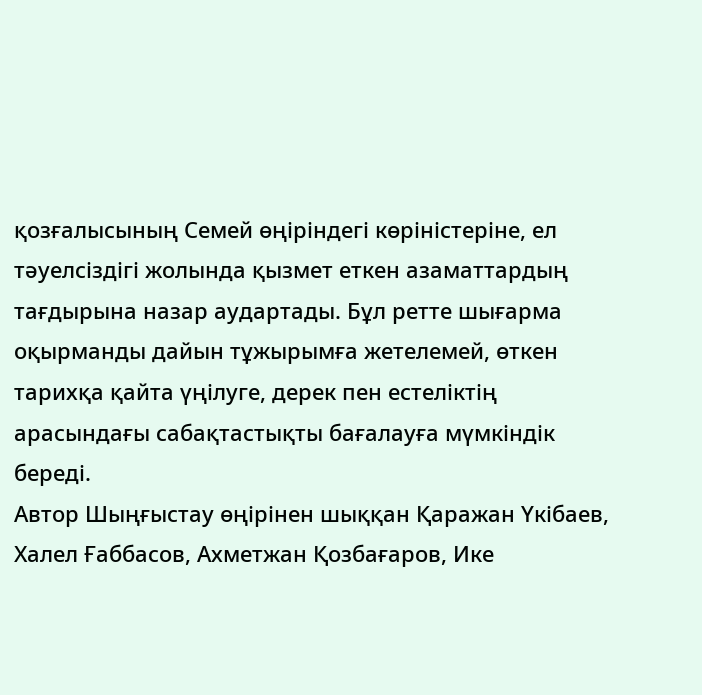қозғалысының Семей өңіріндегі көріністеріне, ел тәуелсіздігі жолында қызмет еткен азаматтардың тағдырына назар аудартады. Бұл ретте шығарма оқырманды дайын тұжырымға жетелемей, өткен тарихқа қайта үңілуге, дерек пен естеліктің арасындағы сабақтастықты бағалауға мүмкіндік береді.
Автор Шыңғыстау өңірінен шыққан Қаражан Үкібаев, Халел Ғаббасов, Ахметжан Қозбағаров, Ике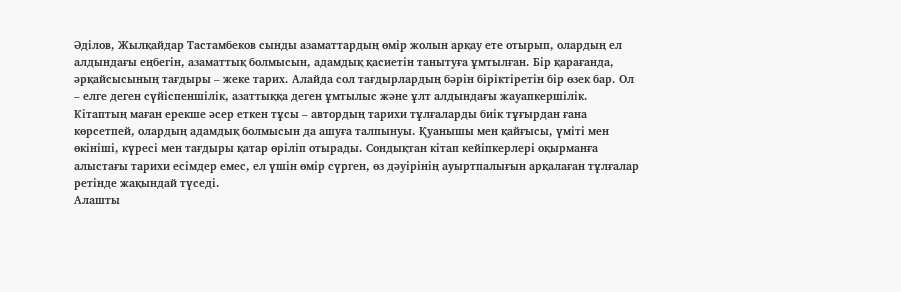Әділов, Жылқайдар Тастамбеков сынды азаматтардың өмір жолын арқау ете отырып, олардың ел алдындағы еңбегін, азаматтық болмысын, адамдық қасиетін танытуға ұмтылған. Бір қарағанда, әрқайсысының тағдыры – жеке тарих. Алайда сол тағдырлардың бәрін біріктіретін бір өзек бар. Ол – елге деген сүйіспеншілік, азаттыққа деген ұмтылыс және ұлт алдындағы жауапкершілік.
Кітаптың маған ерекше әсер еткен тұсы – автордың тарихи тұлғаларды биік тұғырдан ғана көрсетпей, олардың адамдық болмысын да ашуға талпынуы. Қуанышы мен қайғысы, үміті мен өкініші, күресі мен тағдыры қатар өріліп отырады. Сондықтан кітап кейіпкерлері оқырманға алыстағы тарихи есімдер емес, ел үшін өмір сүрген, өз дәуірінің ауыртпалығын арқалаған тұлғалар ретінде жақындай түседі.
Алашты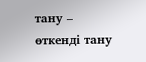тану – өткенді тану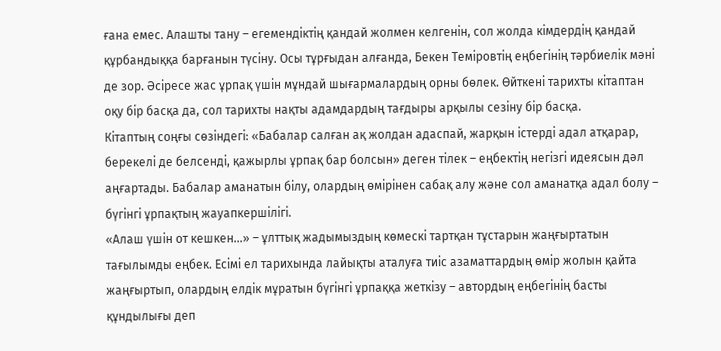ғана емес. Алашты тану – егемендіктің қандай жолмен келгенін, сол жолда кімдердің қандай құрбандыққа барғанын түсіну. Осы тұрғыдан алғанда, Бекен Теміровтің еңбегінің тәрбиелік мәні де зор. Әсіресе жас ұрпақ үшін мұндай шығармалардың орны бөлек. Өйткені тарихты кітаптан оқу бір басқа да, сол тарихты нақты адамдардың тағдыры арқылы сезіну бір басқа.
Кітаптың соңғы сөзіндегі: «Бабалар салған ақ жолдан адаспай, жарқын істерді адал атқарар, берекелі де белсенді, қажырлы ұрпақ бар болсын» деген тілек – еңбектің негізгі идеясын дәл аңғартады. Бабалар аманатын білу, олардың өмірінен сабақ алу және сол аманатқа адал болу – бүгінгі ұрпақтың жауапкершілігі.
«Алаш үшін от кешкен…» – ұлттық жадымыздың көмескі тартқан тұстарын жаңғыртатын тағылымды еңбек. Есімі ел тарихында лайықты аталуға тиіс азаматтардың өмір жолын қайта жаңғыртып, олардың елдік мұратын бүгінгі ұрпаққа жеткізу – автордың еңбегінің басты құндылығы деп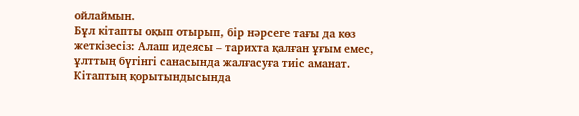ойлаймын.
Бұл кітапты оқып отырып, бір нәрсеге тағы да көз жеткізесіз: Алаш идеясы – тарихта қалған ұғым емес, ұлттың бүгінгі санасында жалғасуға тиіс аманат.
Кітаптың қорытындысында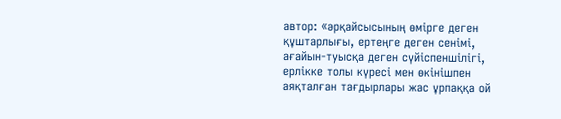автор: «әрқайсысының өмірге деген құштарлығы, ертеңге деген сенімі, ағайын-туысқа деген сүйіспеншілігі, ерлікке толы күресі мен өкінішпен аяқталған тағдырлары жас ұрпаққа ой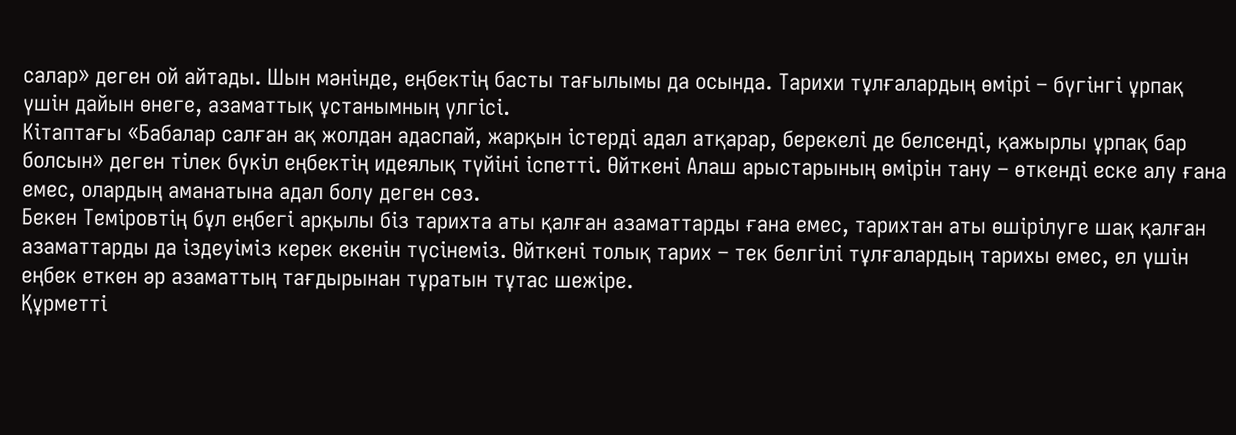салар» деген ой айтады. Шын мәнінде, еңбектің басты тағылымы да осында. Тарихи тұлғалардың өмірі – бүгінгі ұрпақ үшін дайын өнеге, азаматтық ұстанымның үлгісі.
Кітаптағы «Бабалар салған ақ жолдан адаспай, жарқын істерді адал атқарар, берекелі де белсенді, қажырлы ұрпақ бар болсын» деген тілек бүкіл еңбектің идеялық түйіні іспетті. Өйткені Алаш арыстарының өмірін тану – өткенді еске алу ғана емес, олардың аманатына адал болу деген сөз.
Бекен Теміровтің бұл еңбегі арқылы біз тарихта аты қалған азаматтарды ғана емес, тарихтан аты өшірілуге шақ қалған азаматтарды да іздеуіміз керек екенін түсінеміз. Өйткені толық тарих – тек белгілі тұлғалардың тарихы емес, ел үшін еңбек еткен әр азаматтың тағдырынан тұратын тұтас шежіре.
Құрметті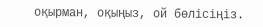оқырман, оқыңыз, ой бөлісіңіз.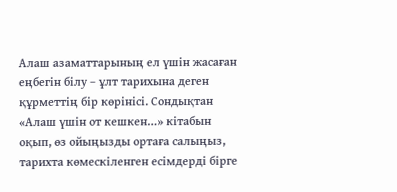Алаш азаматтарының ел үшін жасаған еңбегін білу – ұлт тарихына деген құрметтің бір көрінісі. Сондықтан «Алаш үшін от кешкен…» кітабын оқып, өз ойыңызды ортаға салыңыз, тарихта көмескіленген есімдерді бірге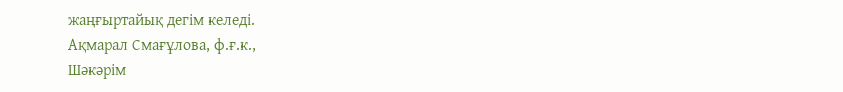жаңғыртайық дегім келеді.
Ақмарал Смағұлова, ф.ғ.к.,
Шәкәрім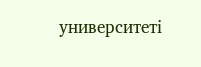университеті